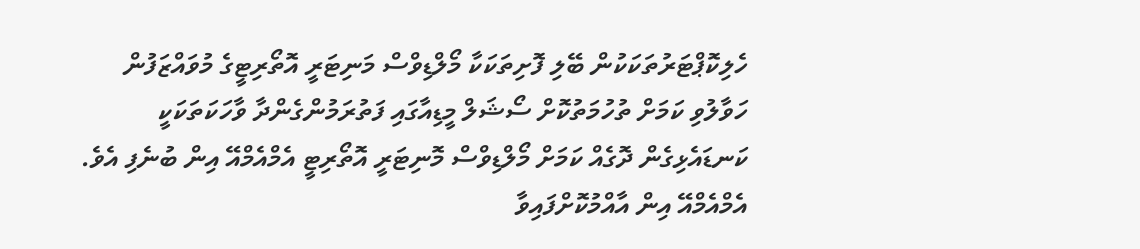ހެލިކޮޕްޓަރުތަކަކުން ބޭލި ފޮށިތަކަކާ މޯލްޑިވްސް މަނިޓަރީ އޮތޯރިޓީގެ މުވައްޒަފުން ހަވާލުވި ކަމަށް ތުހުމަތުކޮށް ސޯޝަލް މީޑިއާގައި ފަތުރަމުންގެންދާ ވާހަކަތަކަކީ ކަނޑައެޅިގެން ދޮގެއް ކަމަށް މޯލްޑިވްސް މޮނިޓަރީ އޮތޯރިޓީ އެމްއެމްއޭ އިން ބުނެފި އެވެ.
އެމްއެމްއޭ އިން އާއްމުކޮށްފައިވާ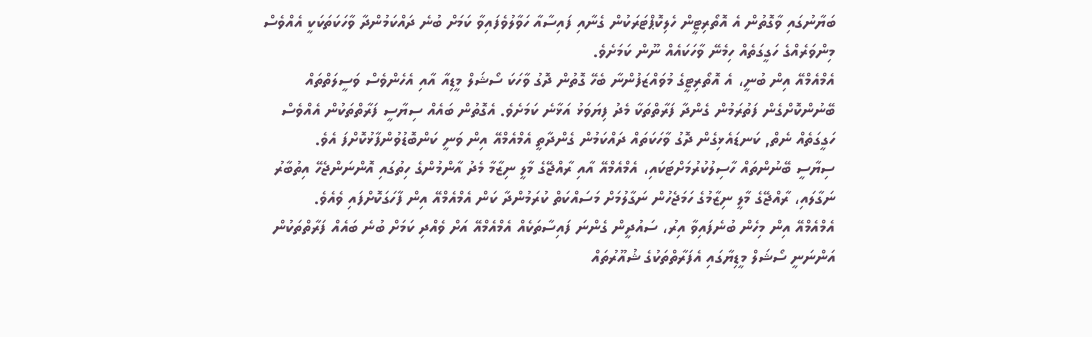ބަޔާނުގައި ވާގޮތުން އެ އޮތޯރިޓީން ހެލިކޮޕްޓަރަކުން ގެނާއި ފައިސާއާ ހަވާލުވެފައިވާ ކަމަށް ބުނެ ދައްކަމުންދާ ވާހަކަތަކަކީ އެއްވެސް މިންވަރެއްގެ ހަގީގަތެއް ހިމެނޭ ވާހަކައެއް ނޫން ކަމަށެވެ.
އެމްއެމްއޭ އިން ބުނީ، އެ އޮތޯރިޓީގެ މުވައްޒަފުންނާ ބެހޭ ގޮތުން ދޮގު ވާހަކަ ސޯޝަލް މީޑިއާ އާއި އެހެންވެސް ވަސީލަތްތައް ބޭނުންކޮށްގެން ފަތުރަމުން ގެންދާ ފަރާތްތަކާ މެދު ފިޔަވަޅު އަޅާނެ ކަމަށެވެ. އެގޮތުން ބައެއް ސިޔާސީ ފަރާތްތަކުން އެއްވެސް ހަގީގަތެއް ނެތް, ކަނޑައެޅިގެން ދޮގު ވާހަކަތައް ދައްކަމުން ގެންދާތީ އެމްއެމްއޭ އިން ވަނީ ކަންބޮޑުވުންފާޅުކޮށްފަ އެވެ.
ސިޔާސީ ބޭނުންތައް ހާސިލުކުރުމަށްޓަކައި، އެމްއެމްއޭ އާއި ރާއްޖޭގެ މާލީ ނިޒާމާ މެދު އާންމުންގެ ހިތުގައި އޮންނަންޖެހޭ އިތުބާރު ނަގާލައި، ރާއްޖޭގެ މާލީ ނިޒާމުގެ ހަމަޖެހުން ނަގާލުމަށް މަސައްކަތް ކުރަމުންދާ ކަން އެމްއެމްއޭ އިން ފާހަގަކޮށްފައި ވެއެވެ.
އެމްއެމްއޭ އިން މިހެން ބުނެފައިވާ އިރު، ސައުދީން ގެންނަ ފައިސާތަކެއް އެމްއެމްއޭ އަށް ވެއްދި ކަމަށް ބުނެ ބައެއް ފަރާތްތަކުން އަންނަނީ ސޯޝަލް މީޑިޔާގައި އެފަރާތްތަކުގެ ޝުއޫރުތައް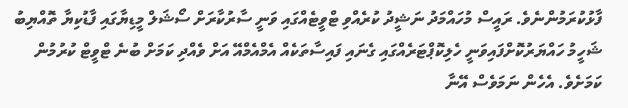ފާޅުކުރަމުންނެވެ. ރައީސް މުހައްމަދު ނަޝީދު ކުރެއްވި ޓްވީޓެއްގައި ވަނީ ސާރުކާރަށް ސޯޝަލް މީޑިޔާގައި ފާޑުކިޔާ ތޮއްޔިބު ޝަހީމު ހައްޔަރުކޮށްފައިވަނީ ހެލިކޮޕްޓަރެއްގައި ގެނައި ފައިސާތަކެއް އެމްއެމްއޭ އަށް ވެއްދި ކަމަށް ބުނެ ޓްވީޓް ކުރުމުން ކަމަށެވެ. އެހެން ނަމަވެސް އޭނާ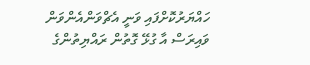ހައްޔަރުކޮށްފައި ވަނީ އެޗްވަންއެންވަން ވައިރަސް އާ ގުޅޭ ގޮތުން ރައްޔިތުންގެ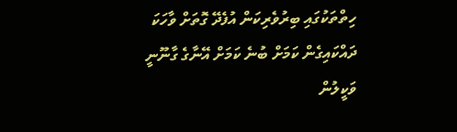ހިތްތަކުގައި ބިރުވެރިކަން އުފެދޭ ގޮތަށް ވާހަކަ ދައްކައިގެން ކަމަށް ބުނެ ކަމަށް އޭނާގެ ގާނޫނީ ވަކީލުން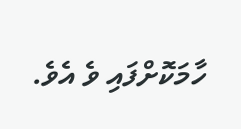ހާމަކޮށްފައި ވެ އެވެ.